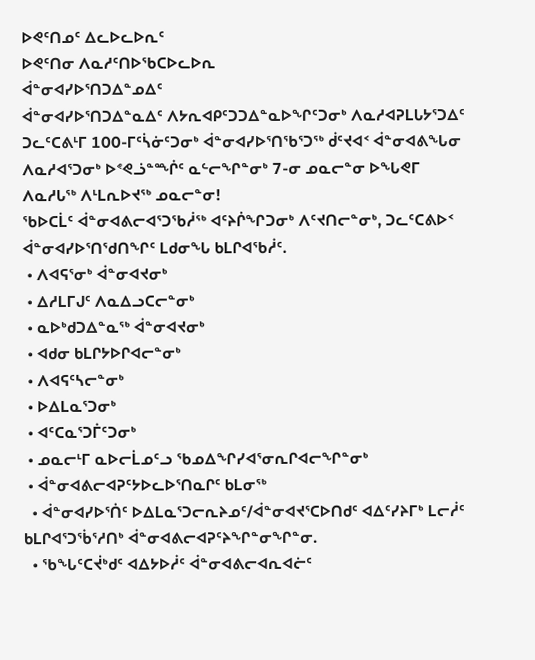ᐅᕙᑦᑎᓄᑦ ᐃᓚᐅᓚᐅᕆᑦ
ᐅᕙᑦᑎᓂ ᐱᓇᓱᑦᑎᐅᖃᑕᐅᓚᐅᕆ
ᐋᓐᓂᐊᓯᐅᕐᑎᑐᐃᓐᓄᐃᑦ
ᐋᓐᓂᐊᓯᐅᕐᑎᑐᐃᓐᓇᐃᑦ ᐱᔭᕆᐊᑭᑦᑐᑐᐃᓐᓇᐅᖏᑦᑐᓂᒃ ᐱᓇᓱᐊᕈᒪᒐᔭᕐᑐᐃᑦ
ᑐᓚᑦᑕᕕᒻᒥ 100-ᒥᑦᓵᓃᑦᑐᓂᒃ ᐋᓐᓂᐊᓯᐅᕐᑎᖃᕐᑐᖅ ᑰᑦᔪᐊᑉ ᐋᓐᓂᐊᕕᖓᓂ ᐱᓇᓱᐊᕐᑐᓂᒃ ᐅᕝᕙᓘᓐᙲᑦ ᓇᓪᓕᖏᓐᓂᒃ 7-ᓂ ᓄᓇᓕᓐᓂ ᐅᖓᕙᒥ
ᐱᓇᓱᒐᖅ ᐱᒻᒪᕆᐅᔪᖅ ᓄᓇᓕᓐᓂ!
ᖃᐅᑕᒫᑦ ᐋᓐᓂᐊᕕᓕᐊᕐᑐᖃᓲᖅ ᐊᑦᔨᒌᖏᑐᓂᒃ ᐱᑦᔪᑎᓕᓐᓂᒃ, ᑐᓚᑦᑕᕕᐅᑉ ᐋᓐᓂᐊᓯᐅᕐᑎᖁᑎᖏᑦ ᒪᑯᓂᖓ ᑲᒪᒋᐊᖃᓲᑦ.
 • ᐱᐊᕋᕐᓂᒃ ᐋᓐᓂᐊᔪᓂᒃ
 • ᐃᓱᒪᒥᒍᑦ ᐱᓇᐃᓗᑕᓕᓐᓂᒃ
 • ᓇᐅᒃᑯᑐᐃᓐᓇᖅ ᐋᓐᓂᐊᔪᓂᒃ
 • ᐊᑯᓂ ᑲᒪᒋᔭᐅᒋᐊᓕᓐᓂᒃ
 • ᐱᐊᕋᑦᓴᓕᓐᓂᒃ
 • ᐅᐃᒪᓇᕐᑐᓂᒃ
 • ᐊᑦᑕᓇᕐᑐᒦᑦᑐᓂᒃ
 • ᓄᓇᓕᒻᒥ ᓇᐅᓕᒫᓄᑦᓗ ᖃᓄᐃᖏᓯᐊᕐᓂᕆᒋᐊᓕᖏᓐᓂᒃ
 • ᐋᓐᓂᐊᕕᓕᐊᕈᑦᔭᐅᓚᐅᕐᑎᓇᒋᑦ ᑲᒪᓂᖅ
  • ᐋᓐᓂᐊᓯᐅᕐᑏᑦ ᐅᐃᒪᓇᕐᑐᓕᕆᔨᓄᑦ/ᐋᓐᓂᐊᔪᕐᑕᐅᑎᑯᑦ ᐊᐃᑦᓯᔨᒥᒃ ᒪᓕᓲᑦ ᑲᒪᒋᐊᕐᑐᖄᕐᓱᑎᒃ ᐋᓐᓂᐊᕕᓕᐊᕈᑦᔨᖏᓐᓂᖏᓐᓂ.
  • ᖃᖓᑦᑕᔫᒃᑯᑦ ᐊᐃᔭᐅᓲᑦ ᐋᓐᓂᐊᕕᓕᐊᕆᐊᓖᑦ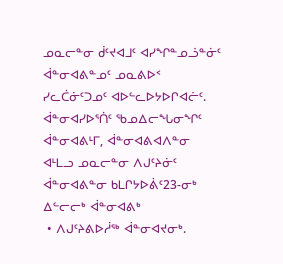ᓄᓇᓕᓐᓂ ᑰᑦᔪᐊᒧᑦ ᐊᓯᖏᓐᓄᓘᓐᓃᑦ ᐋᓐᓂᐊᕕᓐᓄᑦ ᓄᓇᕕᐅᑉ ᓯᓚᑖᓃᑦᑐᓄᑦ ᐊᐅᓪᓚᐅᔭᐅᒋᐊᓖᑦ.
ᐋᓐᓂᐊᓯᐅᕐᑏᑦ ᖃᓄᐃᓕᖓᓂᖏᑦ
ᐋᓐᓂᐊᕕᒻᒥ, ᐋᓐᓂᐊᕕᐊᐱᓐᓂ ᐊᒻᒪᓗ ᓄᓇᓕᓐᓂ ᐱᒍᑦᔨᓃᑦ
ᐋᓐᓂᐊᕕᓐᓂ ᑲᒪᒋᔭᐅᕖᑦ23-ᓂᒃ ᐃᓪᓕᓕᒃ ᐋᓐᓂᐊᕕᒃ
 • ᐱᒍᑦᔨᕕᐅᓲᖅ ᐋᓐᓂᐊᔪᓂᒃ.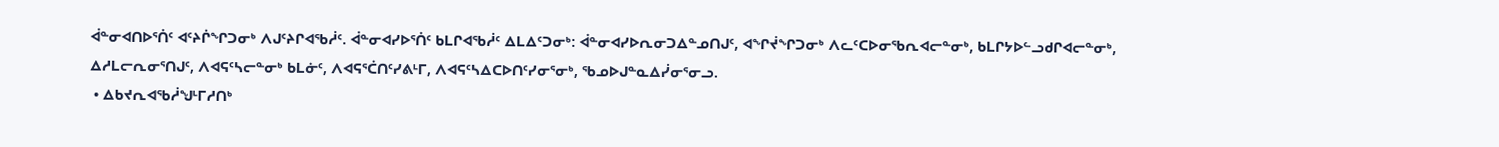ᐋᓐᓂᐊᑎᐅᕐᑏᑦ ᐊᑦᔨᒌᖏᑐᓂᒃ ᐱᒍᑦᔨᒋᐊᖃᓲᑦ. ᐋᓐᓂᐊᓯᐅᕐᑏᑦ ᑲᒪᒋᐊᖃᓲᑦ ᐃᒪᐃᑦᑐᓂᒃ: ᐋᓐᓂᐊᓯᐅᕆᓂᑐᐃᓐᓄᑎᒍᑦ, ᐊᖏᔫᖏᑐᓂᒃ ᐱᓚᑦᑕᐅᓂᖃᕆᐊᓕᓐᓂᒃ, ᑲᒪᒋᔭᐅᓪᓗᑯᒋᐊᓕᓐᓂᒃ, ᐃᓱᒪᓕᕆᓂᕐᑎᒍᑦ, ᐱᐊᕋᑦᓴᓕᓐᓂᒃ ᑲᒪᓃᑦ, ᐱᐊᕋᕐᑖᑎᑦᓯᕕᒻᒥ, ᐱᐊᕋᑦᓴᐃᑕᐅᑎᑦᓯᓂᕐᓂᒃ, ᖃᓄᐅᒍᓐᓇᐃᓰᓂᕐᓂᓗ.
 • ᐃᑲᔪᕆᐊᖃᓲᖑᒻᒥᓱᑎᒃ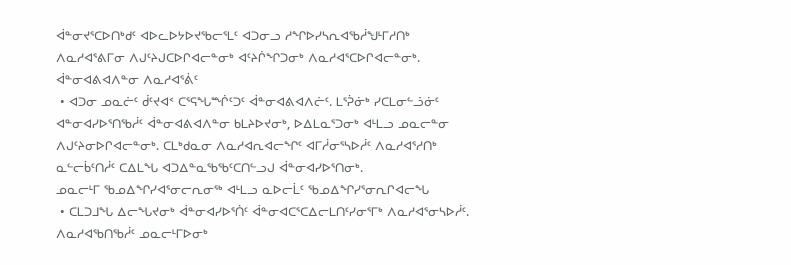ᐋᓐᓂᔪᕐᑕᐅᑎᒃᑯᑦ ᐊᐅᓚᐅᔭᐅᔪᖃᓕᕐᒪᑦ ᐊᑐᓂᓗ ᓱᖏᐅᓯᓴᕆᐊᖃᓲᖑᒻᒥᓱᑎᒃ ᐱᓇᓱᐊᕐᕕᒥᓂ ᐱᒍᑦᔨᒍᑕᐅᒋᐊᓕᓐᓂᒃ ᐊᑦᔨᒌᖏᑐᓂᒃ ᐱᓇᓱᐊᕐᑕᐅᒋᐊᓕᓐᓂᒃ.
ᐋᓐᓂᐊᕕᐊᐱᓐᓂ ᐱᓇᓱᐊᕐᕖᑦ
 • ᐊᑐᓂ ᓄᓇᓖᑦ ᑰᑦᔪᐊᑉ ᑕᕐᕋᖓᙲᑦᑐᑦ ᐋᓐᓂᐊᕕᐊᐱᓖᑦ. ᒪᕐᕉᓃᒃ ᓯᑕᒪᓂᓪᓘᓃᑦ ᐊᓐᓂᐊᓯᐅᕐᑎᖃᓲᑦ ᐋᓐᓂᐊᕕᐊᐱᓐᓂ ᑲᒪᔨᐅᔪᓂᒃ, ᐅᐃᒪᓇᕐᑐᓂᒃ ᐊᒻᒪᓗ ᓄᓇᓕᓐᓂ ᐱᒍᑦᔨᓂᐅᒋᐊᓕᓐᓂᒃ. ᑕᒪᒃᑯᓇᓂ ᐱᓇᓱᐊᕆᐊᓕᖏᑦ ᐊᒥᓲᓂᕐᓴᐅᓲᑦ ᐱᓇᓱᐊᕐᓱᑎᒃ ᓇᓪᓕᑳᑦᑎᓲᑦ ᑕᐃᒪᖓ ᐊᑐᐃᓐᓇᖃᖃᑦᑕᑎᓪᓗᒍ ᐋᓐᓂᐊᓯᐅᕐᑎᓂᒃ.
ᓄᓇᓕᒻᒥ ᖃᓄᐃᖏᓯᐊᕐᓂᓕᕆᓂᖅ ᐊᒻᒪᓗ ᓇᐅᓕᒫᑦ ᖃᓄᐃᖏᓯᕐᓂᕆᒋᐊᓕᖓ
 • ᑕᒪᑐᒧᖓ ᐃᓕᖓᔪᓂᒃ ᐋᓐᓂᐊᓯᐅᕐᑏᑦ ᐋᓐᓂᐊᑕᕐᑕᐃᓕᒪᑎᑦᓯᓂᕐᒥᒃ ᐱᓇᓱᐊᕐᓂᓴᐅᓲᑦ. ᐱᓇᓱᐊᖃᑎᖃᓲᑦ ᓄᓇᓕᒻᒥᐅᓂᒃ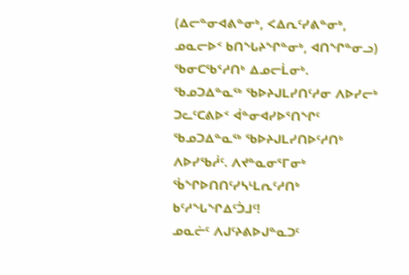(ᐃᓕᓐᓂᐊᕕᓐᓂᒃ, ᐸᐃᕆᑦᓯᕕᓐᓂᒃ, ᓄᓇᓕᐅᑉ ᑲᑎᖓᔨᖏᓐᓂᒃ, ᐊᑎᖏᓐᓂᓗ) ᖃᓂᑕᖃᕐᓱᑎᒃ ᐃᓄᓕᒫᓂᒃ.
ᖃᓄᑐᐃᓐᓇᖅ ᖃᐅᔨᒍᒪᓯᑎᑦᓱᓂ ᐱᐅᓯᓕᒃ
ᑐᓚᑦᑕᕕᐅᑉ ᐋᓐᓂᐊᓯᐅᕐᑎᖏᑦ ᖃᓄᑐᐃᓐᓇᖅ ᖃᐅᔨᒍᒪᓯᑎᐅᑦᓱᑎᒃ ᐱᐅᓯᖃᓲᑦ. ᐱᔪᓐᓇᓂᕐᒥᓂᒃ ᖄᖏᐅᑎᑎᑦᓯᓴᒻᒪᕆᑦᓱᑎᒃ ᑲᑦᓱᖓᖏᐃᑦᑑᒧᑦ!
ᓄᓇᓖᑦ ᐱᒍᑦᔨᕕᐅᒍᓐᓇᑐᑦ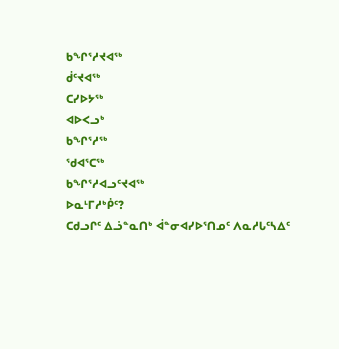ᑲᖏᕐᓱᔪᐊᖅ
ᑰᑦᔪᐊᖅ
ᑕᓯᐅᔭᖅ
ᐊᐅᐸᓗᒃ
ᑲᖏᕐᓱᖅ
ᖁᐊᕐᑕᖅ
ᑲᖏᕐᓱᐊᓗᑦᔪᐊᖅ
ᐅᓇᒻᒥᓱᒃᑮᑦ?
ᑕᑯᓗᒋᑦ ᐃᓘᓐᓇᑎᒃ ᐋᓐᓂᐊᓯᐅᕐᑎᓄᑦ ᐱᓇᓱᒐᑦᓴᐃᑦ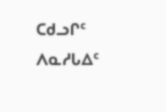ᑕᑯᓗᒋᑦ ᐱᓇᓱᒐᐃᑦ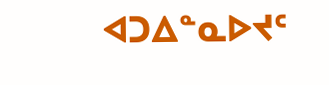ᐊᑐᐃᓐᓇᐅᔪᑦ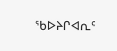ᖃᐅᔨᒋᐊᕆᑦ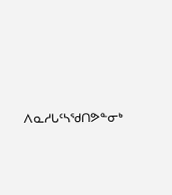ᐱᓇᓱᒐᑦᓴᖁᑎᕗᓐᓂᒃ